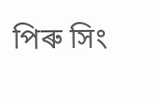পিৰু সিং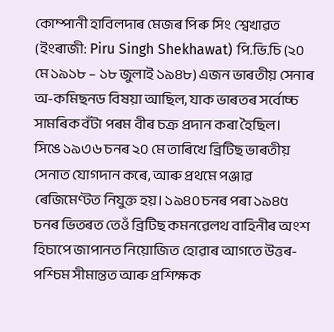কোম্পানী হাবিলদাৰ মেজৰ পিৰু সিং শ্বেখাৱত (ইংৰাজী: Piru Singh Shekhawat) পি.ভি.চি (২০ মে ১৯১৮ – ১৮ জুলাই ১৯৪৮) এজন ভাৰতীয় সেনাৰ অ-কমিছনড বিষয়া আছিল, যাক ভাৰতৰ সৰ্বোচ্চ সামৰিক বঁটা পৰম বীৰ চক্ৰ প্ৰদান কৰা হৈছিল।
সিঙে ১৯৩৬ চনৰ ২০ মে তাৰিখে ব্ৰিটিছ ভাৰতীয় সেনাত যোগদান কৰে, আৰু প্ৰথমে পঞ্জাৱ ৰেজিমেণ্টত নিযুক্ত হয়। ১৯৪০ চনৰ পৰা ১৯৪৫ চনৰ ভিতৰত তেওঁ ব্ৰিটিছ কমনৱেলথ বাহিনীৰ অংশ হিচাপে জাপানত নিয়োজিত হোৱাৰ আগতে উত্তৰ-পশ্চিম সীমান্তত আৰু প্ৰশিক্ষক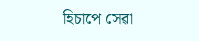হিচাপে সেৱা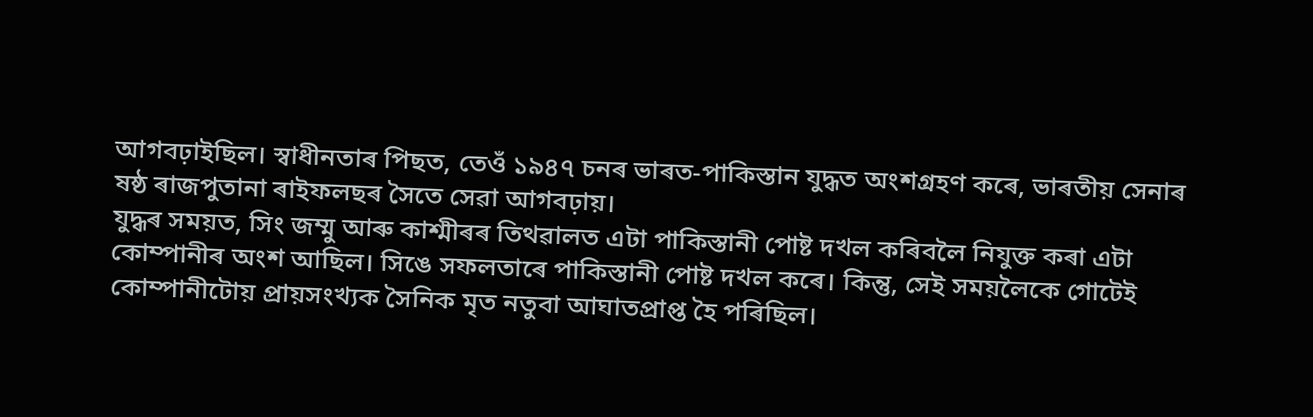আগবঢ়াইছিল। স্বাধীনতাৰ পিছত, তেওঁ ১৯৪৭ চনৰ ভাৰত-পাকিস্তান যুদ্ধত অংশগ্ৰহণ কৰে, ভাৰতীয় সেনাৰ ষষ্ঠ ৰাজপুতানা ৰাইফলছৰ সৈতে সেৱা আগবঢ়ায়।
যুদ্ধৰ সময়ত, সিং জম্মু আৰু কাশ্মীৰৰ তিথৱালত এটা পাকিস্তানী পোষ্ট দখল কৰিবলৈ নিযুক্ত কৰা এটা কোম্পানীৰ অংশ আছিল। সিঙে সফলতাৰে পাকিস্তানী পোষ্ট দখল কৰে। কিন্তু, সেই সময়লৈকে গোটেই কোম্পানীটোয় প্ৰায়সংখ্যক সৈনিক মৃত নতুবা আঘাতপ্ৰাপ্ত হৈ পৰিছিল।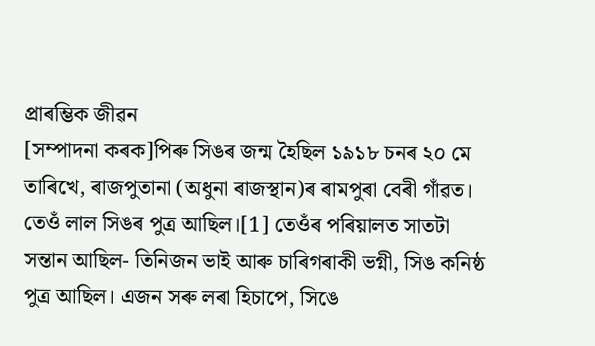প্ৰাৰম্ভিক জীৱন
[সম্পাদনা কৰক]পিৰু সিঙৰ জন্ম হৈছিল ১৯১৮ চনৰ ২০ মে তাৰিখে, ৰাজপুতানা (অধুনা ৰাজস্থান)ৰ ৰামপুৰা বেৰী গাঁৱত। তেওঁ লাল সিঙৰ পুত্ৰ আছিল।[1] তেওঁৰ পৰিয়ালত সাতটা সন্তান আছিল- তিনিজন ভাই আৰু চাৰিগৰাকী ভগ্নী, সিঙ কনিষ্ঠ পুত্ৰ আছিল। এজন সৰু লৰা হিচাপে, সিঙে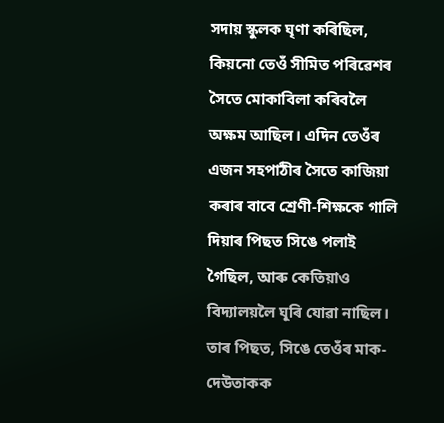সদায় স্কুলক ঘৃণা কৰিছিল, কিয়নো তেওঁ সীমিত পৰিৱেশৰ সৈতে মোকাবিলা কৰিবলৈ অক্ষম আছিল। এদিন তেওঁৰ এজন সহপাঠীৰ সৈতে কাজিয়া কৰাৰ বাবে শ্ৰেণী-শিক্ষকে গালি দিয়াৰ পিছত সিঙে পলাই গৈছিল, আৰু কেতিয়াও বিদ্যালয়লৈ ঘূৰি যোৱা নাছিল। তাৰ পিছত, সিঙে তেওঁৰ মাক-দেউতাকক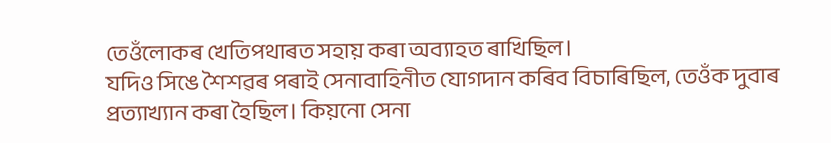তেওঁলোকৰ খেতিপথাৰত সহায় কৰা অব্যাহত ৰাখিছিল।
যদিও সিঙে শৈশৱৰ পৰাই সেনাবাহিনীত যোগদান কৰিব বিচাৰিছিল, তেওঁক দুবাৰ প্ৰত্যাখ্যান কৰা হৈছিল। কিয়নো সেনা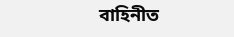বাহিনীত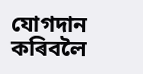যোগদান কৰিবলৈ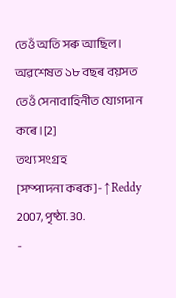তেওঁ অতি সৰু আছিল। অৱশেষত ১৮ বছৰ বয়সত তেওঁ সেনাবাহিনীত যোগদান কৰে।[2]
তথ্য সংগ্ৰহ
[সম্পাদনা কৰক]- ↑ Reddy 2007, পৃষ্ঠা. 30.
-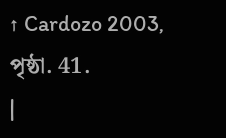↑ Cardozo 2003, পৃষ্ঠা. 41.
|